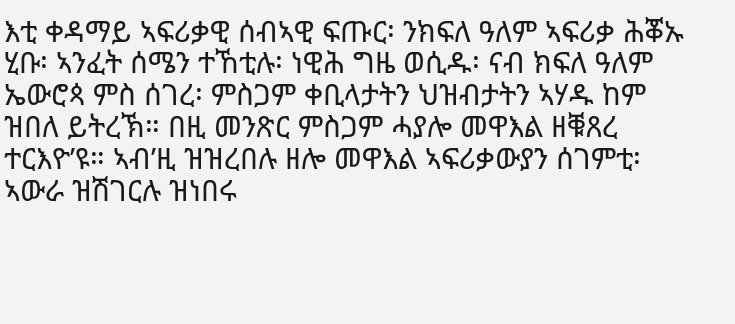እቲ ቀዳማይ ኣፍሪቃዊ ሰብኣዊ ፍጡር፡ ንክፍለ ዓለም ኣፍሪቃ ሕቖኡ ሂቡ፡ ኣንፈት ሰሜን ተኸቲሉ፡ ነዊሕ ግዜ ወሲዱ፡ ናብ ክፍለ ዓለም ኤውሮጳ ምስ ሰገረ፡ ምስጋም ቀቢላታትን ህዝብታትን ኣሃዱ ከም ዝበለ ይትረኽ። በዚ መንጽር ምስጋም ሓያሎ መዋእል ዘቑጸረ ተርእዮ’ዩ። ኣብ’ዚ ዝዝረበሉ ዘሎ መዋእል ኣፍሪቃውያን ሰገምቲ፡ ኣውራ ዝሽገርሉ ዝነበሩ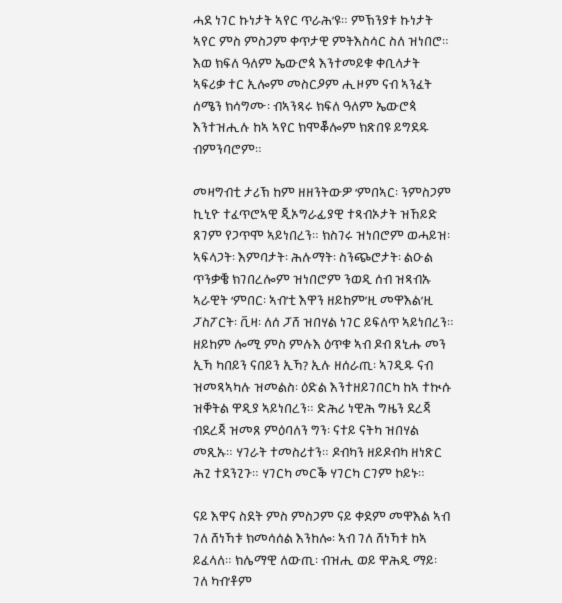ሓደ ነገር ኩነታት ኣየር ጥራሕ’ዩ። ምኽንያቱ ኩነታት ኣየር ምስ ምስጋም ቀጥታዊ ምትእስሳር ስለ ዝነበሮ። እወ ክፍለ ዓለም ኤውሮጳ እንተመይቁ ቀቢላታት ኣፍሪቃ ተር ኢሎም መስርዖም ሒዞም ናብ ኣንፈት ሰሜን ክሳግሙ፡ ብኣንጻሩ ክፍለ ዓለም ኤውሮጳ እንተዝሒሉ ከኣ ኣየር ክሞቖሎም ክጽበዩ ይግደዱ ብምንባሮም።

መዛግብቲ ታሪኽ ከም ዘዘንትውዎ ‘ምበኣር፡ ንምስጋም ኪኒዮ ተፈጥሮኣዊ ጂኦግራፊያዊ ተጻብኦታት ዝኸይድ ጸገም የጋጥሞ ኣይነበረን። ክስገሩ ዝነበሮም ወሓይዝ፡ ኣፍላጋት፡ እምባታት፡ ሕሉማት፡ ስንጭሮታት፡ ልዑል ጥንቃቔ ክገበረሎም ዝነበሮም ንወዲ ሰብ ዝጻብኡ ኣራዊት ‘ምበር፡ ኣብ’ቲ እዋን ዘይከም’ዚ መዋእል’ዚ ፓስፖርት፡ ቪዛ፡ ለሰ ፓሸ ዝበሃል ነገር ይፍለጥ ኣይነበረን። ዘይከም ሎሚ ምስ ምሉእ ዕጥቁ ኣብ ዶብ ጸኒሑ መን ኢኻ ካበይን ናበይን ኢኻ? ኢሉ ዘሰራጢ፡ ኣገዲዱ ናብ ዝመጻኣካሉ ዝመልስ፡ ዕድል እንተዘይገበርካ ከኣ ተኲሱ ዝቐትል ዋዲያ ኣይነበረን። ድሕሪ ነዊሕ ግዜን ደረጃ ብደረጃ ዝመጸ ምዕባለን ግን፡ ናተይ ናትካ ዝበሃል መጺኡ። ሃገራት ተመስሪተን። ዶብካን ዘይዶብካ ዘነጽር ሕጊ ተደንጊጉ። ሃገርካ መርቕ ሃገርካ ርገም ኮይኑ።

ናይ እዋና ስደት ምስ ምስጋም ናይ ቀደም መዋእል ኣብ ገለ ሸነኻቱ ክመሳሰል እንከሎ፡ ኣብ ገለ ሸነኻቱ ከኣ ይፈላለ። ክሌማዊ ለውጢ፡ ብዝሒ ወይ ዋሕዲ ማይ፡ ገለ ካብ’ቶም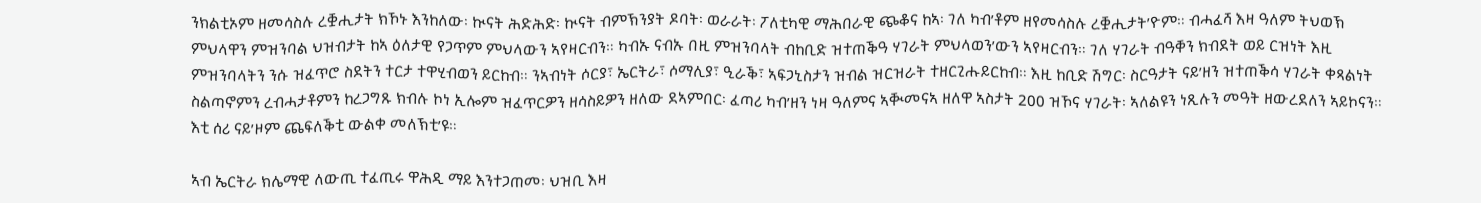ንክልቲኦም ዘመሳስሉ ረቛሒታት ክኾኑ እንከለው፡ ኲናት ሕድሕድ፡ ኲናት ብምኽንያት ዶባት፡ ወራራት፡ ፖለቲካዊ ማሕበራዊ ጭቆና ከኣ፡ ገለ ካብ’ቶም ዘየመሳስሉ ረቛሒታት’ዮም። ብሓፈሻ እዛ ዓለም ትህወኽ ምህላዋን ምዝንባል ህዝብታት ከኣ ዕለታዊ የጋጥም ምህላውን ኣየዛርብን። ካብኡ ናብኡ በዚ ምዝንባላት ብከቢድ ዝተጠቕዓ ሃገራት ምህላወን’ውን ኣየዛርብን። ገለ ሃገራት ብዓቐን ክብደት ወይ ርዝነት እዚ ምዝንባላትን ንሱ ዝፈጥሮ ስደትን ተርታ ተዋሂብወን ይርከብ። ንኣብነት ሶርያ፣ ኤርትራ፣ ሶማሊያ፣ ዒራቕ፣ ኣፍጋኒስታን ዝብል ዝርዝራት ተዘርጊሑይርከብ። እዚ ከቢድ ሽግር፡ ስርዓታት ናይ’ዘን ዝተጠቕሳ ሃገራት ቀጻልነት ስልጣኖምን ረብሓታቶምን ከረጋግጹ ክብሉ ኮነ ኢሎም ዝፈጥርዎን ዘሳስይዎን ዘለው ደኣምበር፡ ፈጣሪ ካብ’ዘን ነዛ ዓለምና ኣቚመናኣ ዘለዋ ኣስታት 200 ዝኾና ሃገራት፡ ኣለልዩን ነጺሉን መዓት ዘውረደለን ኣይኮናን። እቲ ሰሪ ናይ’ዞም ጨፍለቕቲ ውልቀ መለኽቲ’ዩ።

ኣብ ኤርትራ ክሌማዊ ለውጢ ተፈጢሩ ዋሕዲ ማይ እንተጋጠመ፡ ህዝቢ እዛ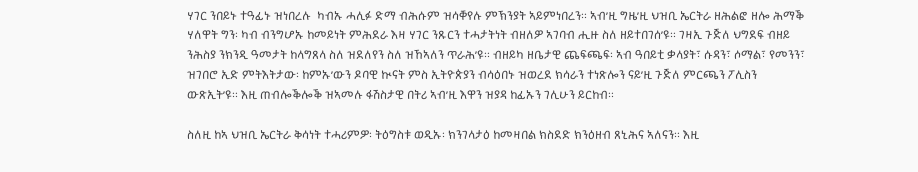ሃገር ንበይኑ ተዓፊኑ ዝነበረሉ  ካብኡ ሓሊፉ ድማ ብሕሱም ዝሳቐየሉ ምኽንያት ኣይምነበረን። ኣብ’ዚ ግዜ’ዚ ህዝቢ ኤርትራ ዘሕልፎ ዘሎ ሕማቕ ሃለዋት ግን፡ ካብ ብንግሆኡ ከመይነት ምሕደራ እዛ ሃገር ንጹርን ተሓታትነት ብዘለዎ ኣገባብ ሒዙ ስለ ዘይተበገሰ’ዩ። ገዛኢ ጉጅለ ህግደፍ ብዘይ ንሕስያ ንክንዲ ዓመታት ከላግጸላ ስለ ዝደለየን ስለ ዝኸኣለን ጥራሕ’ዩ። ብዘይካ ዘቤታዊ ጨፍጫፍ፡ ኣብ ዓበይቲ ቃላያት፣ ሱዳን፣ ሶማል፣ የመንን፣ ዝገበሮ ኢድ ምትእትታው፡ ከምኡ’ውን ዶባዊ ኲናት ምስ ኢትዮጵያን ብሳዕበኑ ዝወረደ ክሳራን ተነጽሎን ናይ’ዚ ጉጅለ ምርጫን ፖሊስን ውጽኢት’ዩ። እዚ ጠብሎቕሎቕ ዝኣመሉ ፋሽስታዊ በትሪ ኣብ’ዚ እዋን ዝያዳ ከፊኡን ገሊሁን ይርከብ።

ስለዚ ከኣ ህዝቢ ኤርትራ ቅሳነት ተሓሪምዎ፡ ትዕግስቱ ወዲኡ፡ ክንገላታዕ ከመዛበል ክስደድ ክንዕዘብ ጸኒሕና ኣለናን። እዚ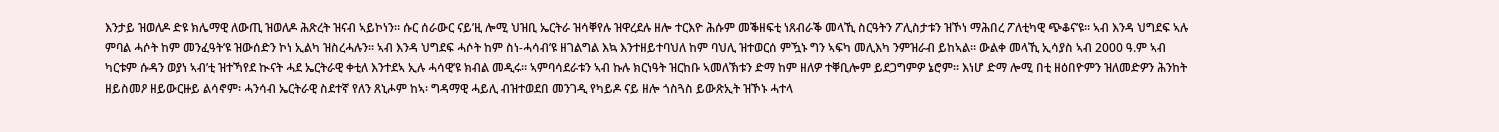እንታይ ዝወለዶ ድዩ ክሌማዊ ለውጢ ዝወለዶ ሕጽረት ዝናብ ኣይኮነን። ሱር ሰራውር ናይ’ዚ ሎሚ ህዝቢ ኤርትራ ዝሳቐየሉ ዝዋረደሉ ዘሎ ተርእዮ ሕሱም መቕዘፍቲ ነጸብራቕ መላኺ ስርዓትን ፖሊስታቱን ዝኾነ ማሕበረ ፖለቲካዊ ጭቆና’ዩ። ኣብ እንዳ ህግደፍ ኣሉ ምባል ሓሶት ከም መንፈዓት’ዩ ዝውሰድን ኮነ ኢልካ ዝስረሓሉን። ኣብ እንዳ ህግደፍ ሓሶት ከም ስነ-ሓሳብ’ዩ ዘገልግል እኳ እንተዘይተባህለ ከም ባህሊ ዝተወርሰ ምዃኑ ግን ኣፍካ መሊእካ ንምዝራብ ይከኣል። ውልቀ መላኺ ኢሳያስ ኣብ 2000 ዓ.ም ኣብ ካርቱም ሱዳን ወያነ ኣብ’ቲ ዝተኻየደ ኲናት ሓደ ኤርትራዊ ቀቲለ እንተደኣ ኢሉ ሓሳዊ’ዩ ክብል መዲሩ። ኣምባሳደራቱን ኣብ ኩሉ ክርነዓት ዝርከቡ ኣመለኽቱን ድማ ከም ዘለዎ ተቐቢሎም ይደጋግምዎ ኔሮም። እነሆ ድማ ሎሚ በቲ ዘዕበዮምን ዝለመድዎን ሕንከት ዘይስመዖ ዘይውርዙይ ልሳኖም፡ ሓንሳብ ኤርትራዊ ስደተኛ የለን ጸኒሖም ከኣ፡ ግዳማዊ ሓይሊ ብዝተወደበ መንገዲ የካይዶ ናይ ዘሎ ጎስጓስ ይውጽኢት ዝኾኑ ሓተላ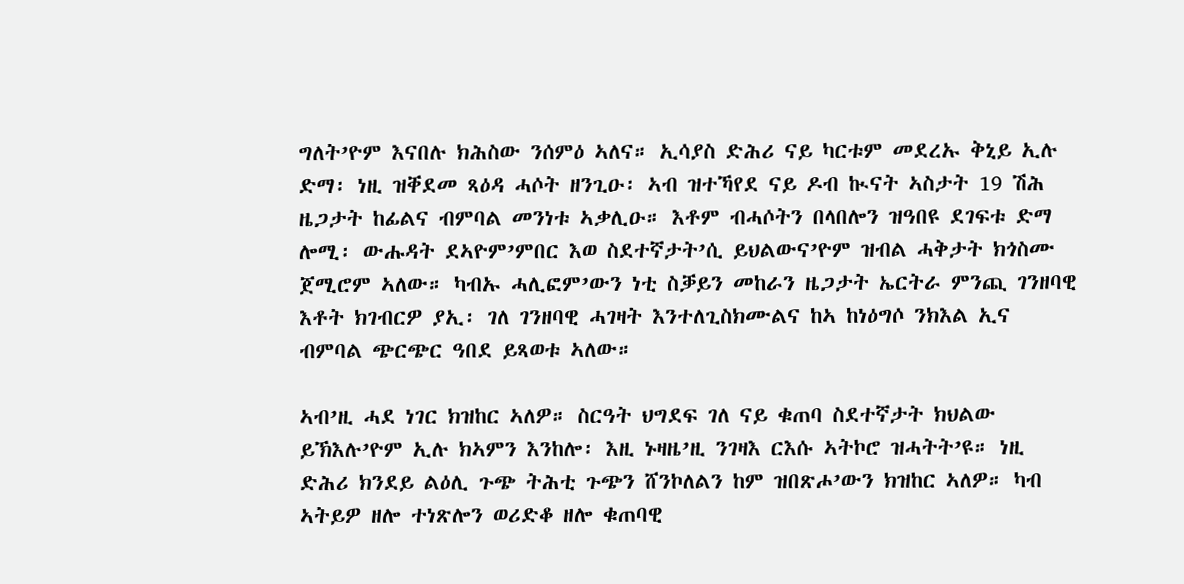ግለት’ዮም እናበሉ ክሕስው ንሰምዕ ኣለና። ኢሳያስ ድሕሪ ናይ ካርቱም መደረኡ ቅኒይ ኢሉ ድማ፡ ነዚ ዝቐደመ ጻዕዳ ሓሶት ዘንጊዑ፡ ኣብ ዝተኻየደ ናይ ዶብ ኲናት ኣስታት 19 ሽሕ ዜጋታት ከፊልና ብምባል መንነቱ ኣቃሊዑ። እቶም ብሓሶትን በላበሎን ዝዓበዩ ደገፍቱ ድማ ሎሚ፡ ውሑዳት ደኣዮም’ምበር እወ ስደተኛታት’ሲ ይህልውና’ዮም ዝብል ሓቅታት ክጎስሙ ጀሚሮም ኣለው። ካብኡ ሓሊፎም’ውን ነቲ ስቓይን መከራን ዜጋታት ኤርትራ ምንጪ ገንዘባዊ እቶት ክገብርዎ ያኢ፡ ገለ ገንዘባዊ ሓገዛት እንተለጊስክሙልና ከኣ ከነዕግሶ ንክእል ኢና ብምባል ጭርጭር ዓበደ ይጻወቱ ኣለው።

ኣብ’ዚ ሓደ ነገር ክዝከር ኣለዎ። ስርዓት ህግደፍ ገለ ናይ ቁጠባ ስደተኛታት ክህልው ይኽእሉ’ዮም ኢሉ ክኣምን እንከሎ፡ እዚ ኑዛዜ’ዚ ንገዛእ ርእሱ ኣትኮሮ ዝሓትት’ዩ። ነዚ ድሕሪ ክንደይ ልዕሊ ጉጭ ትሕቲ ጉጭን ሸንኮለልን ከም ዝበጽሖ’ውን ክዝከር ኣለዎ። ካብ ኣትይዎ ዘሎ ተነጽሎን ወሪድቆ ዘሎ ቁጠባዊ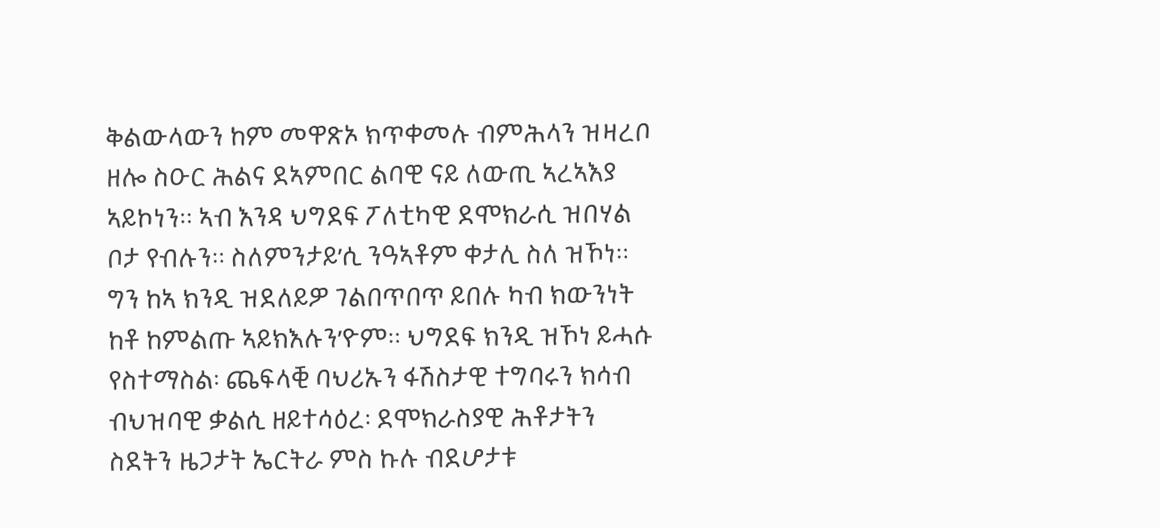ቅልውላውን ከም መዋጽኦ ክጥቀመሉ ብምሕላን ዝዛረቦ ዘሎ ስዑር ሕልና ደኣምበር ልባዊ ናይ ለውጢ ኣረኣእያ ኣይኮነን። ኣብ እንዳ ህግደፍ ፖለቲካዊ ደሞክራሲ ዝበሃል ቦታ የብሉን። ስለምንታይ’ሲ ንዓኣቶም ቀታሊ ስለ ዝኾነ። ግን ከኣ ክንዲ ዝደለይዎ ገልበጥበጥ ይበሉ ካብ ክውንነት ከቶ ከምልጡ ኣይክእሉን’ዮም። ህግደፍ ክንዲ ዝኾነ ይሓሱ የስተማስል፡ ጨፍላቒ ባህሪኡን ፋሽስታዊ ተግባሩን ክሳብ ብህዝባዊ ቃልሲ ዘይተሳዕረ፡ ደሞክራስያዊ ሕቶታትን ስደትን ዜጋታት ኤርትራ ምስ ኩሉ ብደሆታቱ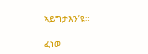ኣይግታእን’ዩ።

ፈነወ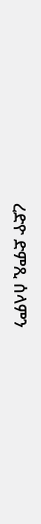ረድዮ ድምጺ ሰላምን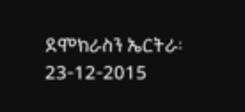ደሞክራስን ኤርትራ፡ 23-12-2015